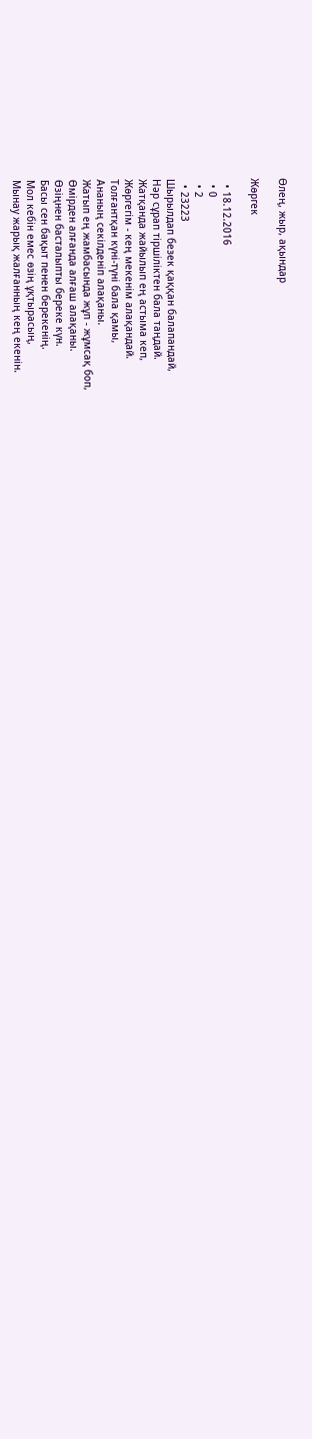Өлең, жыр, ақындар

Жөргек

  • 18.12.2016
  • 0
  • 2
  • 23223
Шырылдап безек қаққан балапандай,
Нәр сұрап тіршіліктен бала таңдай.
Жатқанда жайылып ең астыма кеп,
Жөргегім - кең мекенім алақандай.
Толғантқан күні-түні бала қамы,
Ананың секілденіп алақаны.
Жатып ең жамбасында жұп - жұмсақ боп,
Өмірден алғанда алғаш алақаны.
Өзіңнен басталыпты береке күн.
Басы сен бақыт пенен берекенің.
Мол кебін емес өзің ұқтырасың,
Мынау жарық жалғанның кең екенін.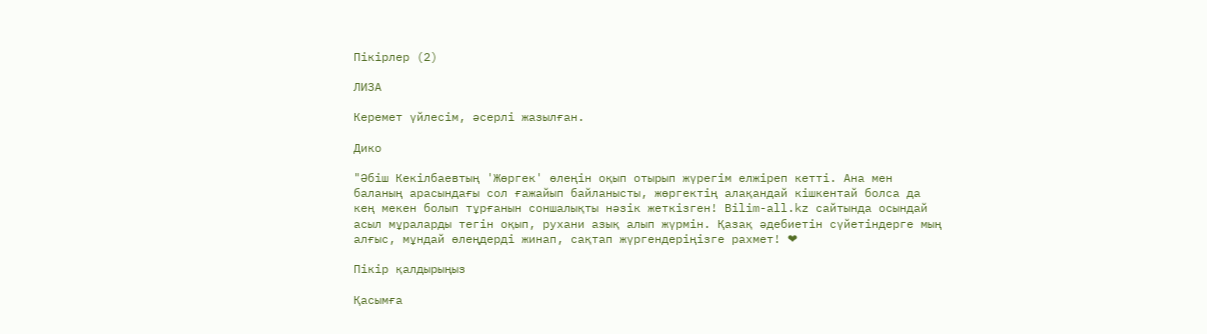Пікірлер (2)

ЛИЗА

Керемет үйлесім, әсерлі жазылған.

Дико

"Әбіш Кекілбаевтың 'Жөргек' өлеңін оқып отырып жүрегім елжіреп кетті. Ана мен баланың арасындағы сол ғажайып байланысты, жөргектің алақандай кішкентай болса да кең мекен болып тұрғанын соншалықты нәзік жеткізген! Bilim-all.kz сайтында осындай асыл мұраларды тегін оқып, рухани азық алып жүрмін. Қазақ әдебиетін сүйетіндерге мың алғыс, мұндай өлеңдерді жинап, сақтап жүргендеріңізге рахмет! ❤

Пікір қалдырыңыз

Қасымға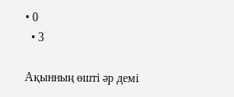• 0
  • 3

Ақынның өшті әр демі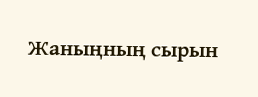Жаныңның сырын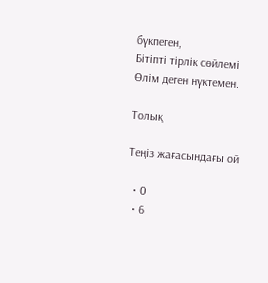бүкпеген,
Бітіпті тірлік сөйлемі
Өлім деген нүктемен.

Толық

Теңіз жағасындағы ой

  • 0
  • 6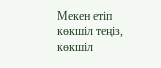Мекен етіп көкшіл теңіз, көкшіл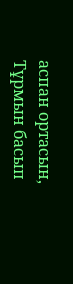аспан ортасын,
Тұрмын басып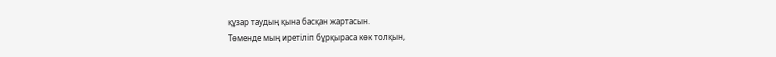құзар таудың қына басқан жартасын.
Төменде мың иретіліп бұрқыраса көк толқын,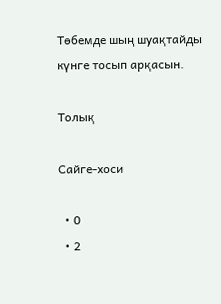Төбемде шың шуақтайды күнге тосып арқасын.

Толық

Сайге-хоси

  • 0
  • 2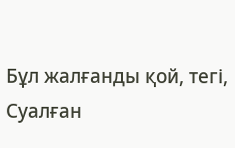Бұл жалғанды қой, тегі,
Суалған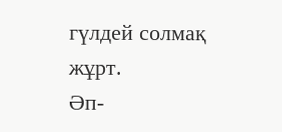гүлдей солмақ жұрт.
Әп-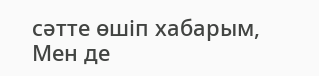сәтте өшіп хабарым,
Мен де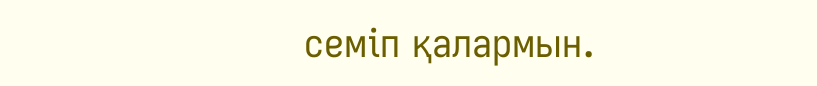семіп қалармын.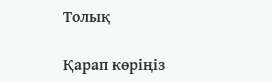Толық

Қарап көріңіз